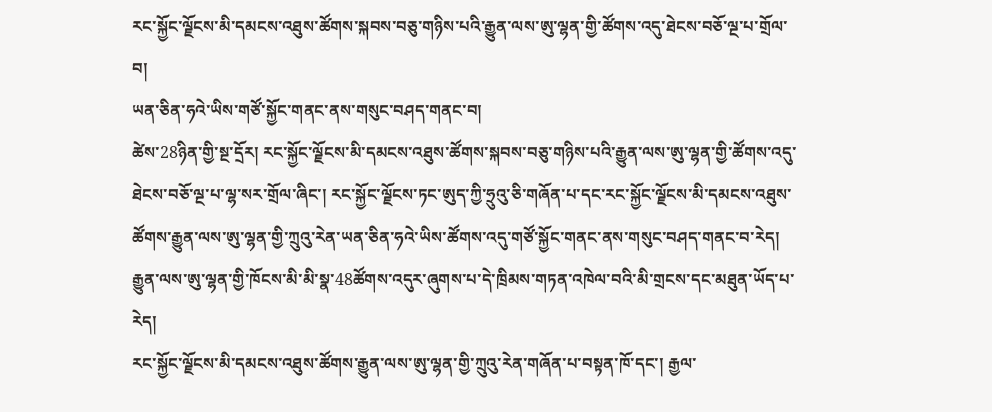རང་སྐྱོང་ལྗོངས་མི་དམངས་འཐུས་ཚོགས་སྐབས་བཅུ་གཉིས་པའི་རྒྱུན་ལས་ཨུ་ལྷན་གྱི་ཚོགས་འདུ་ཐེངས་བཅོ་ལྔ་པ་གྲོལ་བ།
ཡན་ཅིན་ཧའེ་ཡིས་གཙོ་སྐྱོང་གནང་ནས་གསུང་བཤད་གནང་བ།
ཚེས་28ཉིན་གྱི་སྔ་དྲོར། རང་སྐྱོང་ལྗོངས་མི་དམངས་འཐུས་ཚོགས་སྐབས་བཅུ་གཉིས་པའི་རྒྱུན་ལས་ཨུ་ལྷན་གྱི་ཚོགས་འདུ་ཐེངས་བཅོ་ལྔ་པ་ལྷ་སར་གྲོལ་ཞིང་། རང་སྐྱོང་ལྗོངས་ཏང་ཨུད་ཀྱི་ཧྲུའུ་ཅི་གཞོན་པ་དང་རང་སྐྱོང་ལྗོངས་མི་དམངས་འཐུས་ཚོགས་རྒྱུན་ལས་ཨུ་ལྷན་གྱི་ཀྲུའུ་རེན་ཡན་ཅིན་ཧའེ་ཡིས་ཚོགས་འདུ་གཙོ་སྐྱོང་གནང་ནས་གསུང་བཤད་གནང་བ་རེད།
རྒྱུན་ལས་ཨུ་ལྷན་གྱི་ཁོངས་མི་མི་སྣ་48ཚོགས་འདུར་ཞུགས་པ་དེ་ཁྲིམས་གཏན་འཁེལ་བའི་མི་གྲངས་དང་མཐུན་ཡོད་པ་རེད།
རང་སྐྱོང་ལྗོངས་མི་དམངས་འཐུས་ཚོགས་རྒྱུན་ལས་ཨུ་ལྷན་གྱི་ཀྲུའུ་རེན་གཞོན་པ་བསྟན་ཁོ་དང་། རྒྱལ་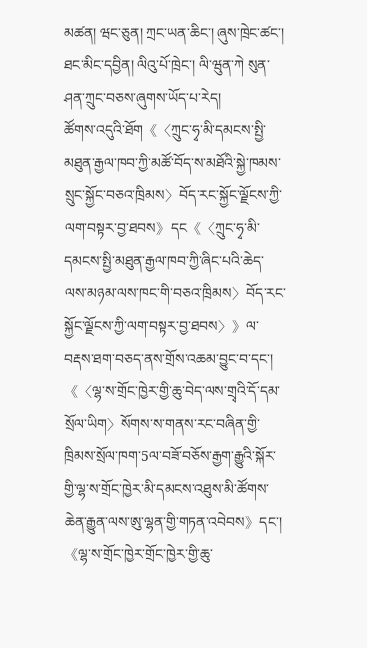མཚན། ཝང་ཅུན། ཀྲང་ཡན་ཆིང་། ཞུས་ཁྲེང་ཚང་། ཐང་མིང་དབྱིན། ལིའུ་པོ་ཁྲེང་། ལི་ཝུན་ཀེ སུན་ཤན་ཀྲུང་བཅས་ཞུགས་ཡོད་པ་རེད།
ཚོགས་འདུའི་ཐོག《〈ཀྲུང་ཧྭ་མི་དམངས་སྤྱི་མཐུན་རྒྱལ་ཁབ་ཀྱི་མཚོ་བོད་ས་མཐོའི་སྐྱེ་ཁམས་སྲུང་སྐྱོང་བཅའ་ཁྲིམས〉བོད་རང་སྐྱོང་ལྗོངས་ཀྱི་ལག་བསྟར་བྱ་ཐབས》དང《〈ཀྲུང་ཧྭ་མི་དམངས་སྤྱི་མཐུན་རྒྱལ་ཁབ་ཀྱི་ཞིང་པའི་ཆེད་ལས་མཉམ་ལས་ཁང་གི་བཅའ་ཁྲིམས〉བོད་རང་སྐྱོང་ལྗོངས་ཀྱི་ལག་བསྟར་བྱ་ཐབས〉》ལ་བརྡས་ཐག་བཅད་ནས་གྲོས་འཆམ་བྱུང་བ་དང་། 《〈ལྷ་ས་གྲོང་ཁྱེར་གྱི་ཆུ་བེད་ལས་གྲྭའི་དོ་དམ་སྲོལ་ཡིག〉སོགས་ས་གནས་རང་བཞིན་གྱི་ཁྲིམས་སྲོལ་ཁག་5ལ་བཟོ་བཅོས་རྒྱག་རྒྱུའི་སྐོར་གྱི་ལྷ་ས་གྲོང་ཁྱེར་མི་དམངས་འཐུས་མི་ཚོགས་ཆེན་རྒྱུན་ལས་ཨུ་ལྷན་གྱི་གཏན་འབེབས》དང་། 《ལྷ་ས་གྲོང་ཁྱེར་གྲོང་ཁྱེར་གྱི་ཆུ་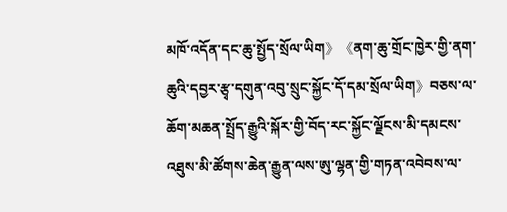མཁོ་འདོན་དང་ཆུ་སྤྱོད་སྲོལ་ཡིག》《ནག་ཆུ་གྲོང་ཁྱེར་གྱི་ནག་ཆུའི་དབྱར་རྩྭ་དགུན་འབུ་སྲུང་སྐྱོང་དོ་དམ་སྲོལ་ཡིག》བཅས་ལ་ཆོག་མཆན་སྤྲོད་རྒྱུའི་སྐོར་གྱི་བོད་རང་སྐྱོང་ལྗོངས་མི་དམངས་འཐུས་མི་ཚོགས་ཆེན་རྒྱུན་ལས་ཨུ་ལྷན་གྱི་གཏན་འབེབས་ལ་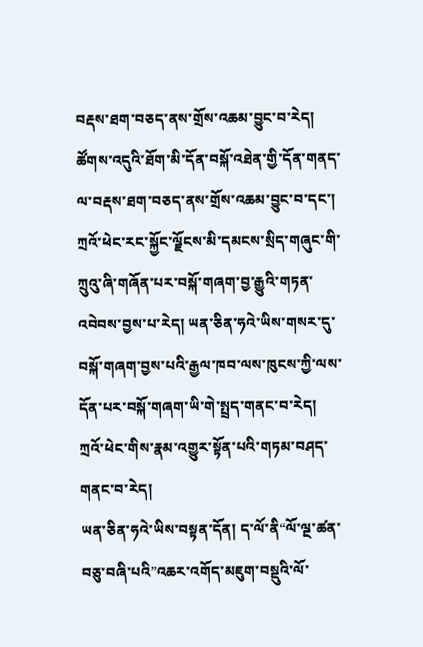བརྡས་ཐག་བཅད་ནས་གྲོས་འཆམ་བྱུང་བ་རེད།
ཚོགས་འདུའི་ཐོག་མི་དོན་བསྐོ་འཐེན་གྱི་དོན་གནད་ལ་བརྡས་ཐག་བཅད་ནས་གྲོས་འཆམ་བྱུང་བ་དང་། ཀྲའོ་ཕེང་རང་སྐྱོང་ལྗོངས་མི་དམངས་སྲིད་གཞུང་གི་ཀྲུའུ་ཞི་གཞོན་པར་བསྐོ་གཞག་བྱ་རྒྱུའི་གཏན་འབེབས་བྱས་པ་རེད། ཡན་ཅིན་ཧའེ་ཡིས་གསར་དུ་བསྐོ་གཞག་བྱས་པའི་རྒྱལ་ཁབ་ལས་ཁུངས་ཀྱི་ལས་དོན་པར་བསྐོ་གཞག་ཡི་གེ་སྤྲད་གནང་བ་རེད།
ཀྲའོ་ཕེང་གིས་རྣམ་འགྱུར་སྟོན་པའི་གཏམ་བཤད་གནང་བ་རེད།
ཡན་ཅིན་ཧའེ་ཡིས་བསྟན་དོན། ད་ལོ་ནི“ལོ་ལྔ་ཚན་བཅུ་བཞི་པའི”འཆར་འགོད་མཇུག་བསྡུའི་ལོ་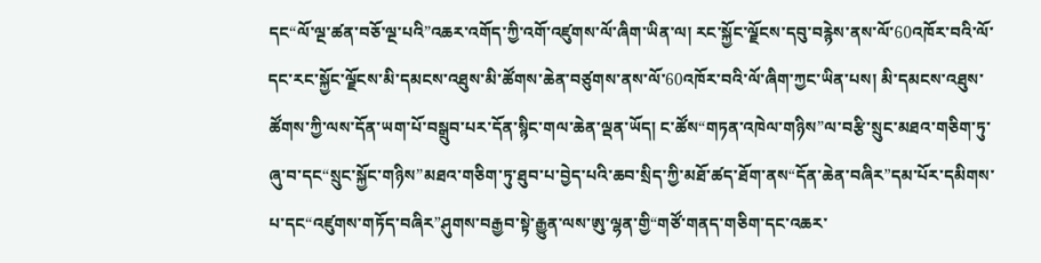དང“ལོ་ལྔ་ཚན་བཅོ་ལྔ་པའི”འཆར་འགོད་ཀྱི་འགོ་འཛུགས་ལོ་ཞིག་ཡིན་ལ། རང་སྐྱོང་ལྗོངས་དབུ་བརྙེས་ནས་ལོ་60འཁོར་བའི་ལོ་དང་རང་སྐྱོང་ལྗོངས་མི་དམངས་འཐུས་མི་ཚོགས་ཆེན་བཙུགས་ནས་ལོ་60འཁོར་བའི་ལོ་ཞིག་ཀྱང་ཡིན་པས། མི་དམངས་འཐུས་ཚོགས་ཀྱི་ལས་དོན་ཡག་པོ་བསྒྲུབ་པར་དོན་སྙིང་གལ་ཆེན་ལྡན་ཡོད། ང་ཚོས“གཏན་འཁེལ་གཉིས”ལ་བརྩི་སྲུང་མཐའ་གཅིག་ཏུ་ཞུ་བ་དང“སྲུང་སྐྱོང་གཉིས”མཐའ་གཅིག་ཏུ་ཐུབ་པ་བྱེད་པའི་ཆབ་སྲིད་ཀྱི་མཐོ་ཚད་ཐོག་ནས“དོན་ཆེན་བཞིར”དམ་པོར་དམིགས་པ་དང“འཛུགས་གཏོད་བཞིར”ཤུགས་བརྒྱབ་སྟེ་རྒྱུན་ལས་ཨུ་ལྷན་གྱི“གཙོ་གནད་གཅིག་དང་འཆར་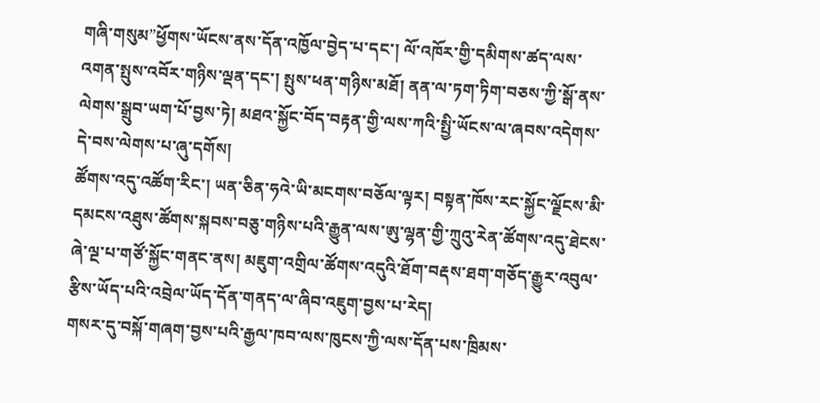གཞི་གསུམ”ཕྱོགས་ཡོངས་ནས་དོན་འཁྱོལ་བྱེད་པ་དང་། ལོ་འཁོར་གྱི་དམིགས་ཚད་ལས་འགན་སྤུས་འབོར་གཉིས་ལྡན་དང་། སྤུས་ཕན་གཉིས་མཐོ། ནན་ལ་ཏག་ཏིག་བཅས་ཀྱི་སྒོ་ནས་ལེགས་སྒྲུབ་ཡག་པོ་བྱས་ཏེ། མཐའ་སྐྱོང་བོད་བརྟན་གྱི་ལས་ཀའི་སྤྱི་ཡོངས་ལ་ཞབས་འདེགས་དེ་བས་ལེགས་པ་ཞུ་དགོས།
ཚོགས་འདུ་འཚོག་རིང་། ཡན་ཅིན་ཧའེ་ཡི་མངགས་བཅོལ་ལྟར། བསྟན་ཁོས་རང་སྐྱོང་ལྗོངས་མི་དམངས་འཐུས་ཚོགས་སྐབས་བཅུ་གཉིས་པའི་རྒྱུན་ལས་ཨུ་ལྷན་གྱི་ཀྲུའུ་རེན་ཚོགས་འདུ་ཐེངས་ཞེ་ལྔ་པ་གཙོ་སྐྱོང་གནང་ནས། མཇུག་འགྲིལ་ཚོགས་འདུའི་ཐོག་བརྡས་ཐག་གཅོད་རྒྱུར་འབུལ་རྩིས་ཡོད་པའི་འབྲེལ་ཡོད་དོན་གནད་ལ་ཞིབ་འཇུག་བྱས་པ་རེད།
གསར་དུ་བསྐོ་གཞག་བྱས་པའི་རྒྱལ་ཁབ་ལས་ཁུངས་ཀྱི་ལས་དོན་པས་ཁྲིམས་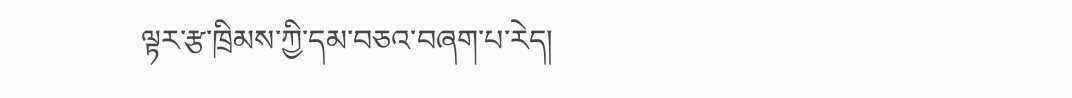ལྟར་རྩ་ཁྲིམས་ཀྱི་དམ་བཅའ་བཞག་པ་རེད།